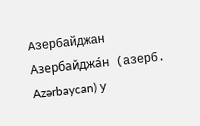Азербайджан
Азербайджа́н (азерб. Azərbaycan) у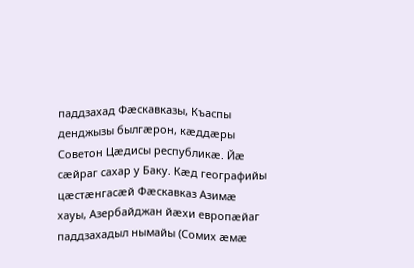паддзахад Фæскавказы, Къаспы денджызы былгæрон, кæддæры Советон Цæдисы республикæ. Йæ сæйраг сахар у Баку. Кæд географийы цæстæнгасæй Фæскавказ Азимæ хауы, Азербайджан йæхи европæйаг паддзахадыл нымайы (Сомих æмæ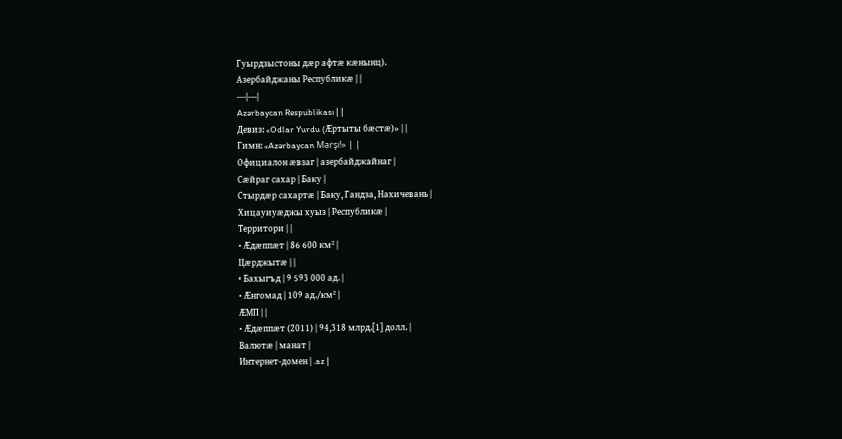Гуырдзыстоны дæр афтæ кæнынц).
Азербайджаны Республикæ | |
---|---|
Azərbaycan Respublikası | |
Девиз: «Odlar Yurdu (Æртыты бæстæ)» | |
Гимн: «Azərbaycan Marşı!» | |
Официалон æвзаг | азербайджайнаг |
Сæйраг сахар | Баку |
Стырдæр сахартæ | Баку, Гандза, Нахичевань |
Хицауиуæджы хуыз | Республикæ |
Территори | |
• Æдæппæт | 86 600 км² |
Цæрджытæ | |
• Бахыгъд | 9 593 000 ад. |
• Æнгомад | 109 ад./км² |
ÆМП | |
• Æдæппæт (2011) | 94,318 млрд.[1] долл. |
Валютæ | манат |
Интернет-домен | .az |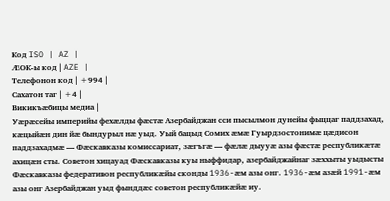Код ISO | AZ |
ÆОК-ы код | AZE |
Телефонон код | +994 |
Сахатон таг | +4 |
Викикъæбицы медиа |
Уæрæсейы империйы фехæлды фæстæ Азербайджан сси пысылмон дунейы фыццаг паддзахад, кæцыйæн дин йæ бындурыл нæ уыд. Уый бацыд Сомих æмæ Гуырдзостонимæ цæдисон паддзахадмæ — Фæскавказы комиссариат, зæгъгæ — фæлæ дыууæ азы фæстæ республикæтæ ахицæн сты. Советон хицауад Фæскавказы куы ныффидар, азербайджайнаг зæххыты уыдысты Фæскавказы федеративон республикæйы сконды 1936-æм азы онг. 1936-æм азæй 1991-æм азы онг Азербайджан уыд фынддæс советон республикæйæ иу.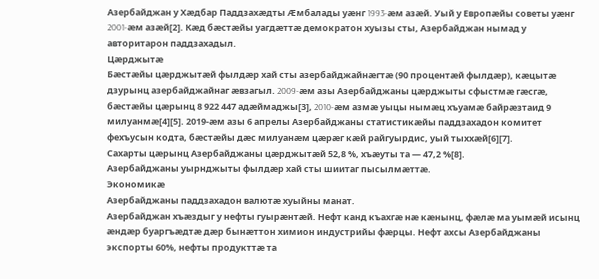Азербайджан у Хæдбар Паддзахæдты Æмбалады уæнг 1993-æм азæй. Уый у Европæйы советы уæнг 2001-æм азæй[2]. Кæд бæстæйы уагдæттæ демократон хуызы сты, Азербайджан нымад у авторитарон паддзахадыл.
Цæрджытæ
Бæстæйы цæрджытæй фылдæр хай сты азербайджайнæгтæ (90 процентæй фылдæр), кæцытæ дзурынц азербайджайнаг æвзагыл. 2009-æм азы Азербайджаны цæрджыты сфыстмæ гæсгæ, бæстæйы цæрынц 8 922 447 адæймаджы[3], 2010-æм азмæ уыцы нымæц хъуамæ байрæзтаид 9 милуанмæ[4][5]. 2019-æм азы 6 апрелы Азербайджаны статистикæйы паддзахадон комитет фехъусын кодта, бæстæйы дæс милуанæм цæрæг кæй райгуырдис, уый тыххæй[6][7].
Сахарты цæрынц Азербайджаны цæрджытæй 52,8 %, хъæуты та — 47,2 %[8].
Азербайджаны уырнджыты фылдæр хай сты шиитаг пысылмæттæ.
Экономикæ
Азербайджаны паддзахадон валютæ хуыйны манат.
Азербайджан хъæздыг у нефты гуырæнтæй. Нефт канд къахгæ нæ кæнынц, фæлæ ма уымæй исынц æндæр буаргъæдтæ дæр бынæттон химион индустрийы фæрцы. Нефт ахсы Азербайджаны экспорты 60%, нефты продукттæ та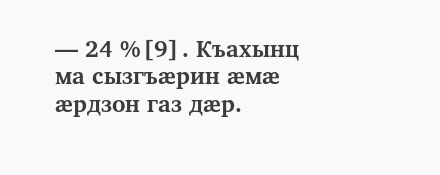— 24 %[9]. Къахынц ма сызгъæрин æмæ æрдзон газ дæр.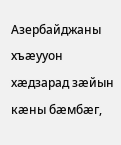Азербайджаны хъæууон хæдзарад зæйын кæны бæмбæг,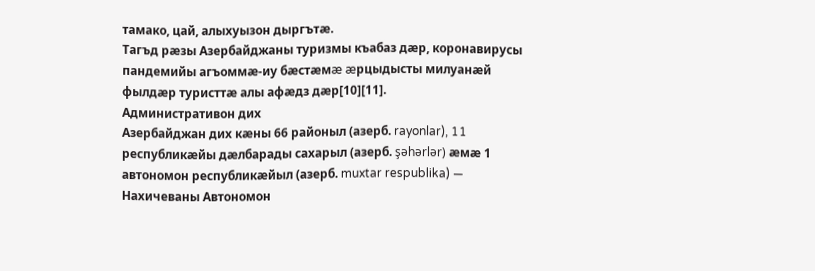тамако, цай, алыхуызон дыргътæ.
Тагъд рæзы Азербайджаны туризмы къабаз дæр, коронавирусы пандемийы агъоммæ-иу бæстæмæ æрцыдысты милуанæй фылдæр туристтæ алы афæдз дæр[10][11].
Административон дих
Азербайджан дих кæны 66 районыл (азерб. rayonlar), 11 республикæйы дæлбарады сахарыл (азерб. şəhərlər) æмæ 1 автономон республикæйыл (азерб. muxtar respublika) — Нахичеваны Автономон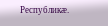Республикæ.